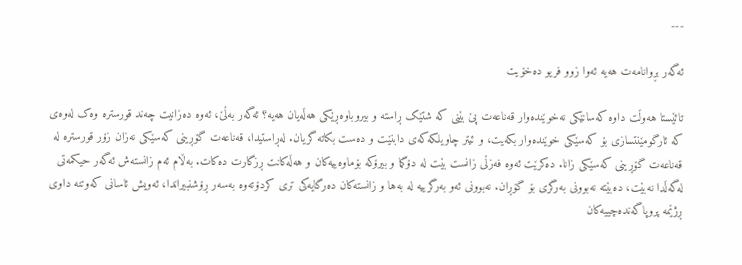---

ئەگەر بڕوانامەت هەیە ئەوا زوو فریو دەخۆیت

تائێستا هەوڵت داوە کەسانێکی نەخوێندەوار قەناعەت پێ بێنی کە شتێک ڕاستە و بیروباوەڕێکی هەڵەیان هەیە؟ ئەگەر بەڵێ، ئەوە دەزانیت چەند قورسترە وەک لەوەی کە ئارگومێنتسازی بۆ کەسێکی خوێندەوار بکەیت، و ئیتر چاویلکەکەی دابنێت و دەست بکاتە گریان. لەڕاستیدا، قەناعەت گۆڕینی کەسێکی نەزان زۆر قورسترە لە قەناعەت گۆڕینی کەسێکی زانا. دەکرێت ئەوە فەزڵی زانست بێت لە دۆگما و بیرۆکە بۆماوەییەکان و هەڵەکانت ڕزگارت دەکات. بەڵام ئەم زانستەش ئەگەر حیکمەتی لەگەڵدا نەبێت، دەبێتە نەبوونی بەرگری بۆ گۆڕان. نەبوونی ئەو بەرگرییە لە بەها و زانستەکان دەرگایەکی تری کردۆتەوە بەسەر ڕۆشنبیراندا، ئەویش ئاسانی کەوتنە داوی ڕژێمە پروپاگەندەچییەکان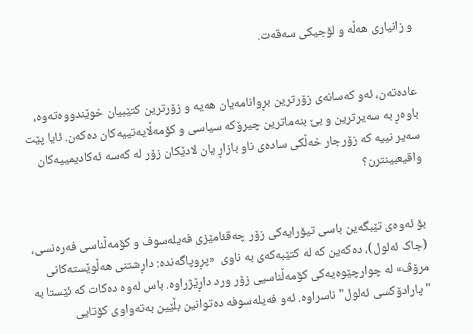و زانیاری هەڵە و لۆجیکی سەقەت.


عادەتەن، ئەو کەسانەی زۆرترین بڕوانامەیان هەیە و زۆرترین کتێبیان خوێندووەتەوە، باوەڕ بە سەیرترین و بێ بنەماترین چیرۆکە سیاسی و کۆمەڵایەتییەکان دەکەن. ئایا پێت سەیر نییە کە زۆرجار خەڵکی سادەی ناو بازاڕ یان لادێکان زۆر لە کەسە ئەکادیمییەکان واقیعبینترن؟


بۆ ئەوەی تێبگەین باسی تیۆرایەکی زۆر چەقئامێزی فەیلەسوف و کۆمەڵناسی فەرەنسی، (جاک ئەلول)، دەکەین کە لە کتێبەکەی بە ناوی  «پڕوپاگەندە: داڕشتنی هەڵوێستەکانی مرۆڤ» لە چوارچێوەیەکی کۆمەڵناسیی زۆر ورد داڕێژراوە. باس لەوە دەکات کە ئێستا بە "پارادۆکسی ئەلول" ناسراوە. ئەو فەیلەسوفە دەتوانین بڵێین بەتەواوی کۆتایی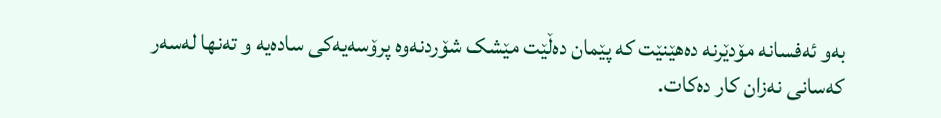بەو ئەفسانە مۆدێرنە دەهێنێت کە پێمان دەڵێت مێشک شۆردنەوە پرۆسەیەکی سادەیە و تەنها لەسەر کەسانی نەزان کار دەکات.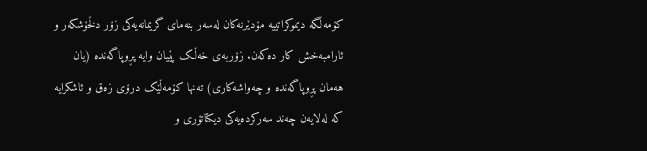کۆمەڵگە دیموکراتییە مۆدێرنەکان لەسەر بنەمای گریمانەیەکی زۆر دڵخۆشکەر و ئارامبەخش کار دەکەن. زۆربەی خەڵک پێیان وایە پڕوپاگەندە (یان هەمان پڕوپاگەندە و چەواشەکاری) تەنها کۆمەڵێک درۆی زەق و ئاشکرایە کە لەلایەن چەند سەرکردەیەکی دیکتاتۆری و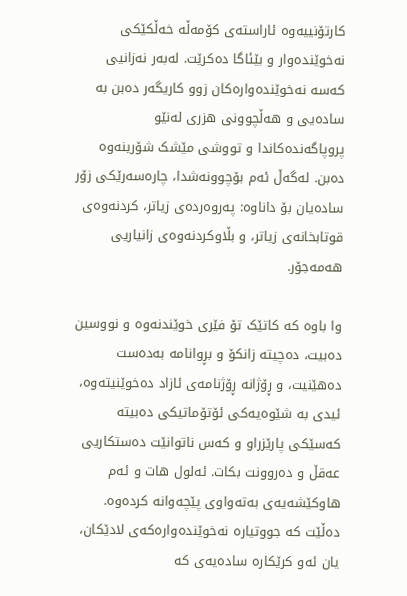کارتۆنییەوە ئاراستەی کۆمەڵە خەڵکێکی نەخوێندەوار و بێئاگا دەکرێت. لەبەر نەزانیی کەسە نەخوێندەوارەکان زوو کاریگەر دەبن بە سادەیی و هەڵچوونی هزری لەنێو پروپاگەندەکاندا و تووشی مێشک شۆرینەوە دەبن. لەگەڵ ئەم بۆچوونەشدا، چارەسەرێکی زۆر سادەیان بۆ داناوە: پەروەردەی زیاتر، کردنەوەی قوتابخانەی زیاتر، و بڵاوکردنەوەی زانیاریی هەمەجۆر.

وا باوە کە کاتێک تۆ فێری خوێندنەوە و نووسین دەبیت، دەچیتە زانکۆ و بڕوانامە بەدەست دەهێنیت، و ڕۆژانە ڕۆژنامەی ئازاد دەخوێنیتەوە، ئیدی بە شێوەیەکی ئۆتۆماتیکی دەبیتە کەسێکی پارێزراو و کەس ناتوانێت دەستکاریی عەقڵ و دەروونت بکات. ئەلول هات و ئەم هاوکێشەیەی بەتەواوی پێچەوانە کردەوە. دەڵێت کە جووتیارە نەخوێندەوارەکەی لادێکان، یان ئەو کرێکارە سادەیەی کە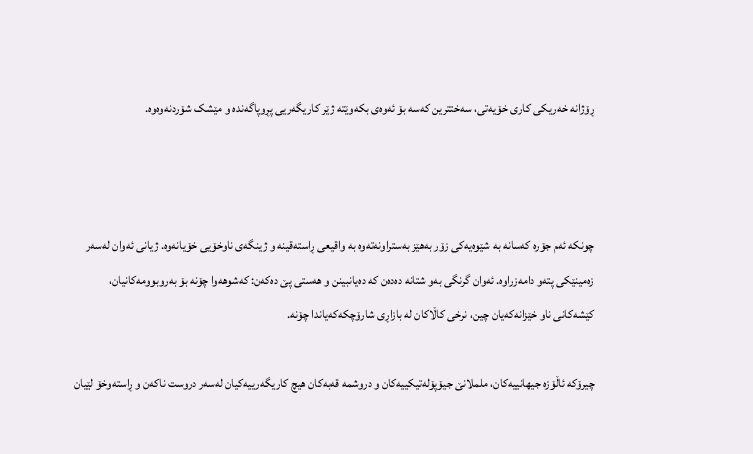ڕۆژانە خەریکی کاری خۆیەتی، سەختترین کەسە بۆ ئەوەی بکەوێتە ژێر کاریگەریی پڕوپاگەندە و مێشک شۆردنەوەوە.



چونکە ئەم جۆرە کەسانە بە شێوەیەکی زۆر بەهێز بەستراونەتەوە بە واقیعی ڕاستەقینە و ژینگەی ناوخۆیی خۆیانەوە. ژیانی ئەوان لەسەر زەمینێکی پتەو دامەزراوە. ئەوان گرنگی بەو شتانە دەدەن کە دەیانبینن و هەستی پێ دەکەن: کەشوهەوا چۆنە بۆ بەروبوومەکانیان، کێشەکانی ناو خێزانەکەیان چین، نرخی کاڵاکان لە بازاڕی شارۆچکەکەیاندا چۆنە.

چیرۆکە ئاڵۆزە جیهانییەکان، ململانێ جیۆپۆلەتیکییەکان و دروشمە قەبەکان هیچ کاریگەرییەکیان لەسەر دروست ناکەن و ڕاستەوخۆ لێیان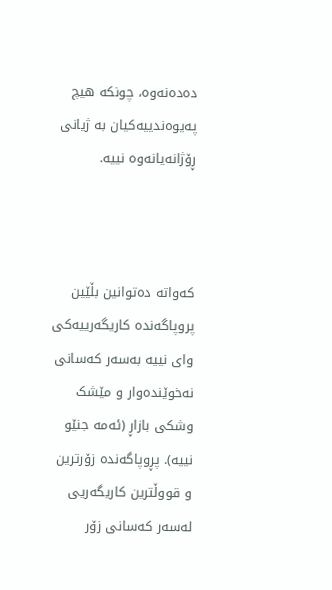دەدەنەوە، چونکە هیچ پەیوەندییەکیان بە ژیانی ڕۆژانەیانەوە نییە.



کەواتە دەتوانین بڵێین پروپاگەندە کاریگەرییەکی وای نییە بەسەر کەسانی نەخوێندەوار و مێشک وشکی بازاڕ (ئەمە جنێو نییە). پڕوپاگەندە زۆرترین و قووڵترین کاریگەریی لەسەر کەسانی زۆر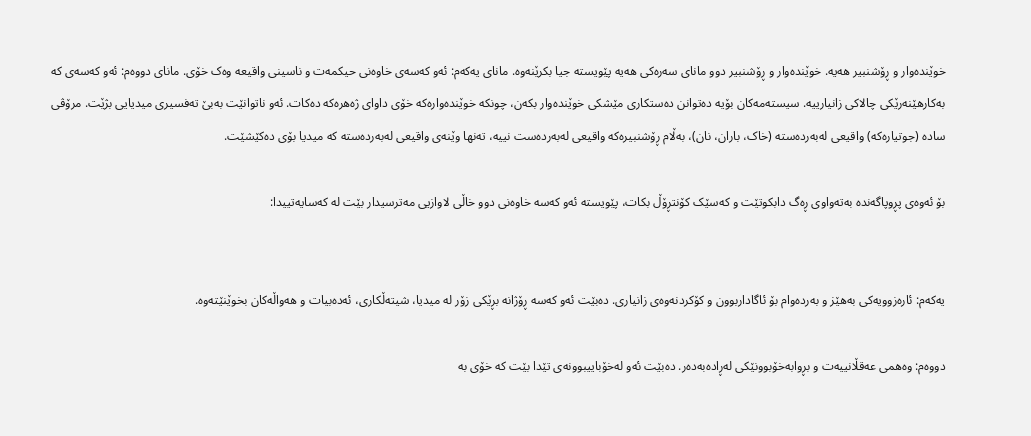خوێندەوار و ڕۆشنبیر هەیە. خوێندەوار و ڕۆشنبیر دوو مانای سەرەکی هەیە پێویستە جیا بکرێنەوە. مانای یەکەم: ئەو کەسەی خاوەنی حیکمەت و ناسینی واقیعە وەک خۆی. مانای دووەم: ئەو کەسەی کە بەکارهێنەرێکی چالاکی زانیارییە. سیستەمەکان بۆیە دەتوانن دەستکاری مێشکی خوێندەوار بکەن، چونکە خوێندەوارەکە خۆی داوای ژەهرەکە دەکات. ئەو ناتوانێت بەبێ تەفسیری میدیایی بژێت. مرۆڤی سادە (جوتیارەکە) واقیعی لەبەردەستە (خاک، باران، نان)، بەڵام ڕۆشنبیرەکە واقیعی لەبەردەست نییە، تەنها وێنەی واقیعی لەبەردەستە کە میدیا بۆی دەکێشێت.

بۆ ئەوەی پڕوپاگەندە بەتەواوی ڕەگ دابکوتێت و کەسێک کۆنتڕۆڵ بکات، پێویستە ئەو کەسە خاوەنی دوو خاڵی لاوازیی مەترسیدار بێت لە کەسایەتییدا:


یەکەم: ئارەزوویەکی بەهێز و بەردەوام بۆ ئاگاداربوون و کۆکردنەوەی زانیاری. دەبێت ئەو کەسە ڕۆژانە بڕێکی زۆر لە میدیا، شیته‌ڵکاری، ئەدەبیات و هەواڵەکان بخوێنێتەوە.

دووەم: وەهمی عەقڵانییەت و بڕوابەخۆبوونێکی لەڕادەبەدەر. دەبێت ئەو لەخۆباییبوونەی تێدا بێت کە خۆی بە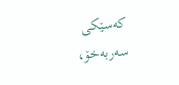کەسێکی سەربەخۆ،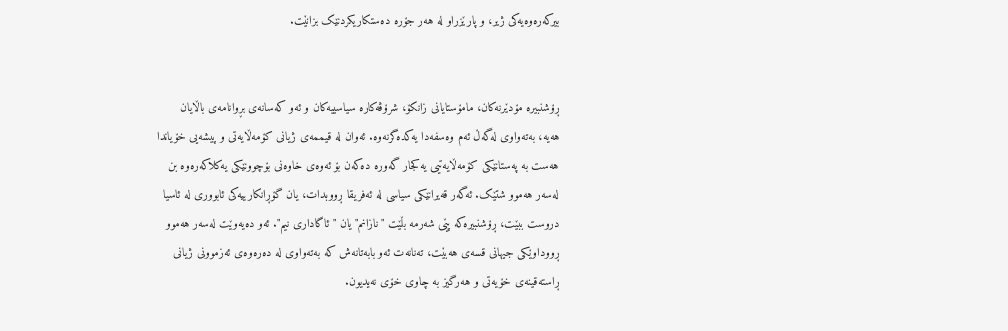بیرکەرەوەیەکی ژیر، و پارێزراو لە هەر جۆرە دەستکاریکردنێک بزانێت.


ڕۆشنبیرە مۆدێرنەکان، مامۆستایانی زانکۆ، شرۆڤەکارە سیاسییەکان و ئەو کەسانەی بڕوانامەی باڵایان هەیە، بەتەواوی لەگەڵ ئەم وەسفەدا یەکدەگرنەوە. ئەوان لە قیممەی ژیانی کۆمەڵایەتی و پیشەیی خۆیاندا هەست بە پەستانێکی کۆمەڵایەتیی یەکجار گەورە دەکەن بۆ ئەوەی خاوەنی بۆچوونێکی یەکلاکەرەوە بن لەسەر هەموو شتێک. ئەگەر قەیرانێکی سیاسی لە ئەفریقا ڕووبدات، یان گۆڕانکارییەکی ئابووری لە ئاسیا دروست ببێت، ڕۆشنبیرەکە پێی شەرمە بڵێت "نازانم" یان "ئاگاداری نیم". ئەو دەیەوێت لەسەر هەموو ڕووداوێکی جیهانی قسەی هەبێت، تەنانەت ئەو بابەتانەش کە بەتەواوی لە دەرەوەی ئەزموونی ژیانی ڕاستەقینەی خۆیەتی و هەرگیز بە چاوی خۆی نەیدیون.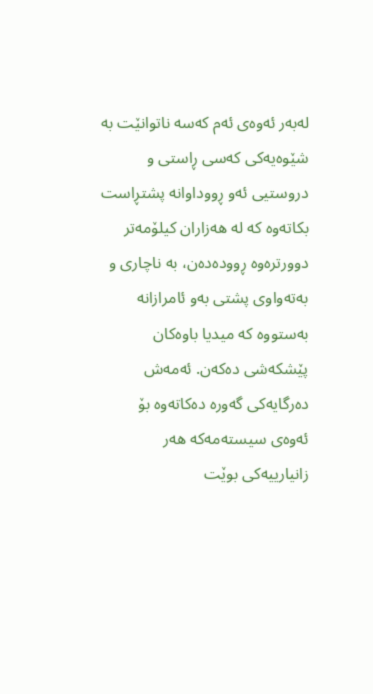لەبەر ئەوەی ئەم کەسە ناتوانێت بە شێوەیەکی کەسی ڕاستی و دروستیی ئەو ڕووداوانە پشتڕاست بکاتەوە کە لە هەزاران کیلۆمەتر دوورترەوە ڕوودەدەن، بە ناچاری و بەتەواوی پشتی بەو ئامرازانە بەستووە کە میدیا باوەکان پێشکەشی دەکەن. ئەمەش دەرگایەکی گەورە دەکاتەوە بۆ ئەوەی سیستەمەکە هەر زانیارییەکی بوێت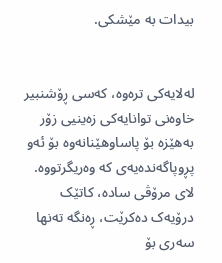بیدات بە مێشکی.


لەلایەکی ترەوە، کەسی ڕۆشنبیر خاوەنی توانایەکی زەینیی زۆر بەهێزە بۆ پاساوهێنانەوە بۆ ئەو پڕوپاگەندەیەی کە وەریگرتووە. لای مرۆڤی سادە، کاتێک درۆیەک دەکرێت، ڕەنگە تەنها سەری بۆ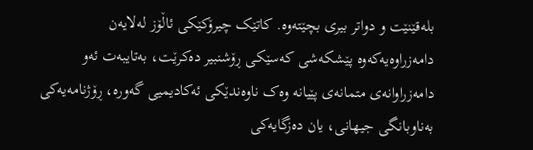بلەقێنێت و دواتر بیری بچێتەوە. کاتێک چیرۆکێکی ئاڵۆز لەلایەن دامەزراوەیەکەوە پێشکەشی کەسێکی ڕۆشنبیر دەکرێت، بەتایبەت ئەو دامەزراوانەی متمانەی پێیانە وەک ناوەندێکی ئەکادیمیی گەورە، ڕۆژنامەیەکی بەناوبانگی جیهانی، یان دەزگایەکی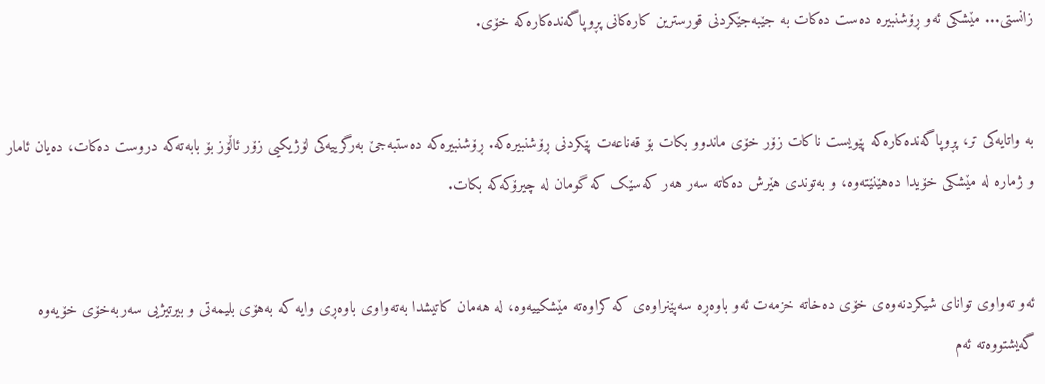زانستی... مێشکی ئەو ڕۆشنبیرە دەست دەکات بە جێبەجێکردنی قورسترین کارەکانی پڕوپاگەندەکارەکە خۆی.


بە واتایەکی تر، پڕوپاگەندەکارەکە پێویست ناکات زۆر خۆی ماندوو بکات بۆ قەناعەت پێکردنی ڕۆشنبیرەکە. ڕۆشنبیرەکە دەستبەجێ بەرگرییەکی لۆژیکیی زۆر ئاڵۆز بۆ بابەتەکە دروست دەکات، دەیان ئامار و ژمارە لە مێشکی خۆیدا دەهێنێتەوە، و بەتوندی هێرش دەکاتە سەر هەر کەسێک کە گومان لە چیرۆکەکە بکات.


ئەو تەواوی توانای شیکردنەوەی خۆی دەخاتە خزمەت ئەو باوەڕە سەپێنراوەی کە کراوەتە مێشکییەوە، لە هەمان کاتیشدا بەتەواوی باوەڕی وایە کە بەهۆی بلیمەتی و بیرتیژیی سەربەخۆی خۆیەوە گەیشتووەتە ئەم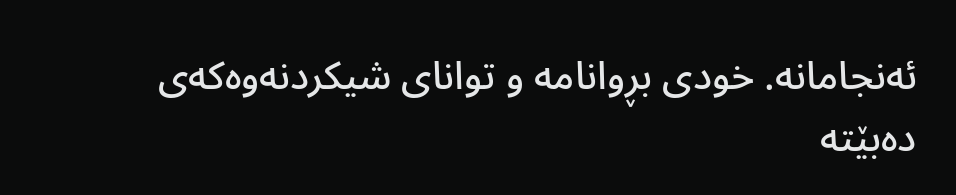ئەنجامانە. خودی بڕوانامە و توانای شیکردنەوەکەی دەبێتە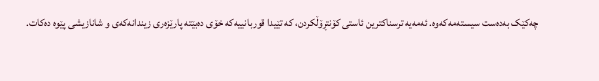چەکێک بەدەست سیستەمەکەوە. ئەمەیە ترسناکترین ئاستی کۆنتڕۆڵکردن، کە تێیدا قوربانییەکە خۆی دەبێتە پارێزەری زیندانەکەی و شانازیشی پێوە دەکات.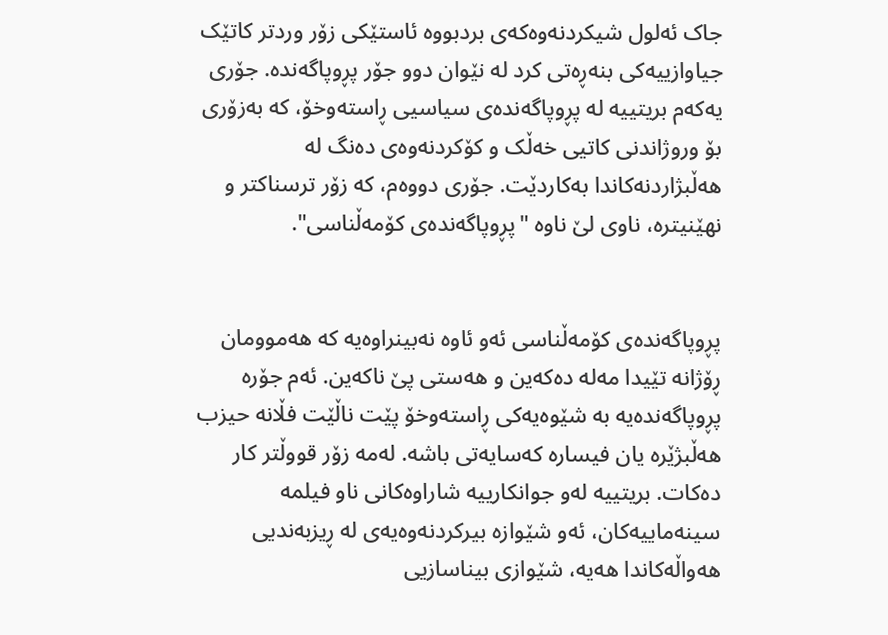جاک ئەلول شیکردنەوەکەی بردبووە ئاستێکی زۆر وردتر کاتێک جیاوازییەکی بنەڕەتی کرد لە نێوان دوو جۆر پڕوپاگەندە. جۆری یەکەم بریتییە لە پڕوپاگەندەی سیاسیی ڕاستەوخۆ، کە بەزۆری بۆ وروژاندنی کاتیی خەڵک و کۆکردنەوەی دەنگ لە هەڵبژاردنەکاندا بەکاردێت. جۆری دووەم، کە زۆر ترسناکتر و نهێنیترە، ناوی لێ ناوە "پڕوپاگەندەی کۆمەڵناسی".


پڕوپاگەندەی کۆمەڵناسی ئەو ئاوە نەبینراوەیە کە هەموومان ڕۆژانە تێیدا مەلە دەکەین و هەستی پێ ناکەین. ئەم جۆرە پڕوپاگەندەیە بە شێوەیەکی ڕاستەوخۆ پێت ناڵێت فڵانە حیزب هەڵبژێرە یان فیسارە کەسایەتی باشە. لەمە زۆر قووڵتر کار دەکات. بریتییە لەو جوانکارییە شاراوەکانی ناو فیلمە سینەماییەکان، ئەو شێوازە بیرکردنەوەیەی لە ڕیزبەندیی هەواڵەکاندا هەیە، شێوازی بیناسازیی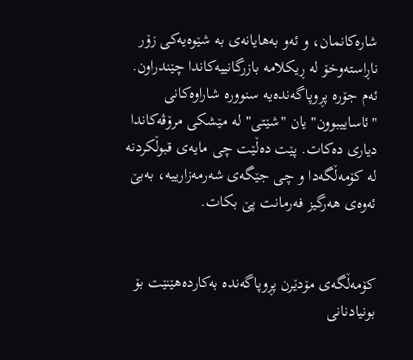شارەکانمان، و ئەو بەهایانەی بە شێوەیەکی زۆر ناڕاستەوخۆ لە ڕیکلامە بازرگانییەکاندا چێندراون. ئەم جۆرە پڕوپاگەندەیە سنوورە شاراوەکانی "ئاساییبوون" یان "شێتی" لە مێشکی مرۆڤەکاندا دیاری دەکات. پێت دەڵێت چی مایەی قبوڵکردنە لە کۆمەڵگەدا و چی جێگەی شەرمەزارییە، بەبێ ئەوەی هەرگیز فەرمانت پێ بکات.


کۆمەڵگەی مۆدێرن پڕوپاگەندە بەکاردەهێنێت بۆ بونیادنانی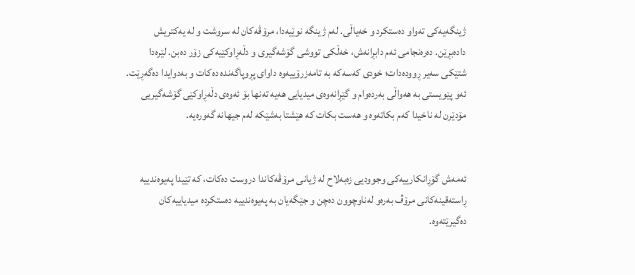ژینگەیەکی تەواو دەستکرد و خەیاڵی. لەم ژینگە نوێیەدا، مرۆڤەکان لە سروشت و لە یەکتریش دادەبڕێن. دەرەنجامی ئەم دابڕانەش، خەڵکی تووشی گۆشەگیری و دڵەڕاوکێیەکی زۆر دەبن. لێرەدا شتێکی سەیر ڕوودەدات؛ خودی کەسەکە بە تامەزرۆییەوە داوای پڕوپاگەندە دەکات و بەدوایدا دەگەڕێت. ئەو پێویستی بە هەواڵی بەردەوام و گێڕانەوەی میدیایی هەیە تەنها بۆ ئەوەی دڵەڕاوکێی گۆشەگیریی مۆدێرن لە ناخیدا کەم بکاتەوە و هەست بکات کە هێشتا بەشێکە لەم جیهانە گەورەیە.


ئەمەش گۆڕانکارییەکی وجوودیی زەبەلاح لە ژیانی مرۆڤەکاندا دروست دەکات، کە تێیدا پەیوەندییە ڕاستەقینەکانی مرۆڤ بەرەو لەناوچوون دەچن و جێگەیان بە پەیوەندییە دەستکردە میدیاییەکان دەگیرێتەوە.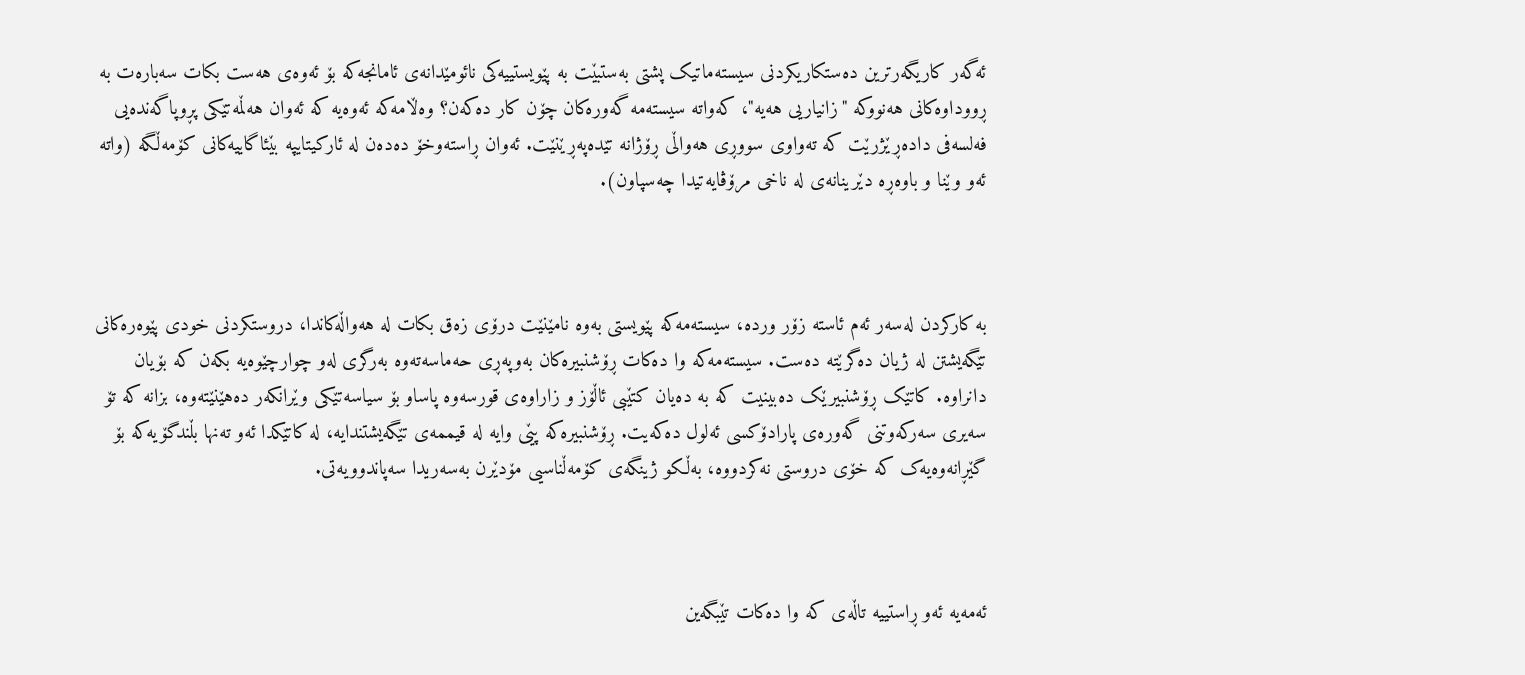ئەگەر کاریگەرترین دەستکاریکردنی سیستەماتیک پشتی بەستبێت بە پێویستییەکی نائومێدانەی ئامانجەکە بۆ ئەوەی هەست بکات سەبارەت بە ڕووداوەکانی هەنووکە "زانیاریی هەیە"، کەواتە سیستەمە گەورەکان چۆن کار دەکەن؟ وەڵامەکە ئەوەیە کە ئەوان هەڵمەتێکی پڕوپاگەندەیی فەلسەفی دادەڕێژرێت کە تەواوی سووڕی هەواڵی ڕۆژانە تێدەپەڕێنێت. ئەوان ڕاستەوخۆ دەدەن لە ئارکیتایپە بێئاگاییەکانی کۆمەڵگە (واتە ئەو وێنا و باوەڕە دێرینانەی لە ناخی مرۆڤایەتیدا چەسپاون).



بە کارکردن لەسەر ئەم ئاستە زۆر وردە، سیستەمەکە پێویستی بەوە نامێنێت درۆی زەق بکات لە هەواڵەکاندا، دروستکردنی خودی پێوەرەکانی تێگەیشتن لە ژیان دەگرێتە دەست. سیستەمەکە وا دەکات ڕۆشنبیرەکان بەوپەڕی حەماسەتەوە بەرگری لەو چوارچێوەیە بکەن کە بۆیان دانراوە. کاتێک ڕۆشنبیرێک دەبینیت کە بە دەیان کتێبی ئاڵۆز و زاراوەی قورسەوە پاساو بۆ سیاسەتێکی وێرانکەر دەهێنێتەوە، بزانە کە تۆ سەیری سەرکەوتنی گەورەی پارادۆکسی ئەلول دەکەیت. ڕۆشنبیرەکە پێی وایە لە قیممەی تێگەیشتندایە، لە کاتێکدا ئەو تەنها بڵندگۆیەکە بۆ گێڕانەوەیەک کە خۆی دروستی نەکردووە، بەڵکو ژینگەی کۆمەڵناسیی مۆدێرن بەسەریدا سەپاندوویەتی.



ئەمەیە ئەو ڕاستییە تاڵەی کە وا دەکات تێبگەین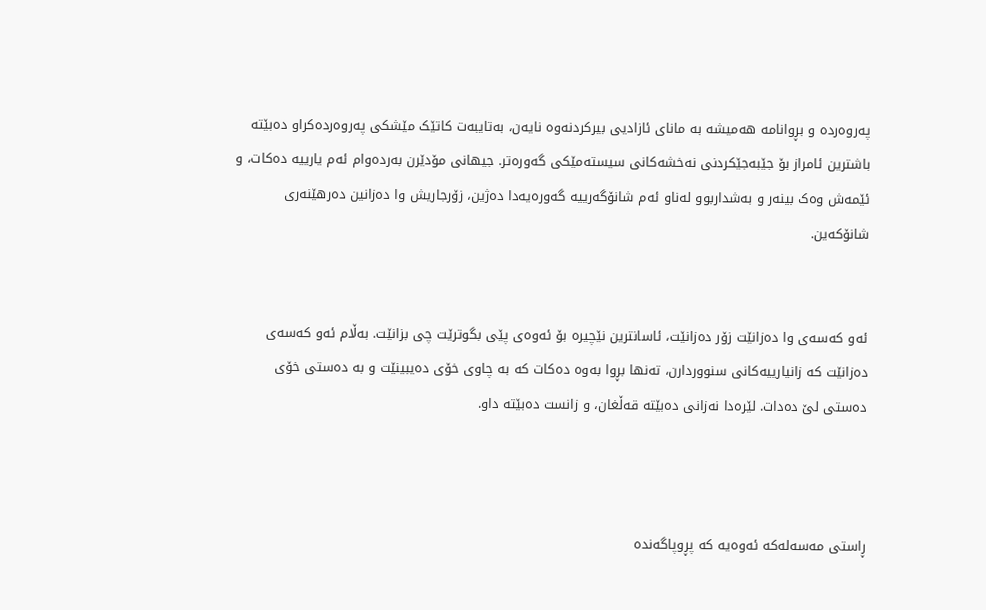پەروەردە و بڕوانامە هەمیشە بە مانای ئازادیی بیرکردنەوە نایەن، بەتایبەت کاتێک مێشکی پەروەردەکراو دەبێتە باشترین ئامراز بۆ جێبەجێکردنی نەخشەکانی سیستەمێکی گەورەتر. جیهانی مۆدێرن بەردەوام ئەم یارییە دەکات، و ئێمەش وەک بینەر و بەشداربوو لەناو ئەم شانۆگەرییە گەورەیەدا دەژین، زۆرجاریش وا دەزانین دەرهێنەری شانۆکەین.


ئەو کەسەی وا دەزانێت زۆر دەزانێت، ئاسانترین نێچیرە بۆ ئەوەی پێی بگوترێت چی بزانێت. بەڵام ئەو کەسەی دەزانێت کە زانیارییەکانی سنووردارن، تەنها بڕوا بەوە دەکات کە بە چاوی خۆی دەیبینێت و بە دەستی خۆی دەستی لێ دەدات. لێرەدا نەزانی دەبێتە قەڵغان، و زانست دەبێتە داو.



ڕاستی مەسەلەکە ئەوەیە کە پڕوپاگەندە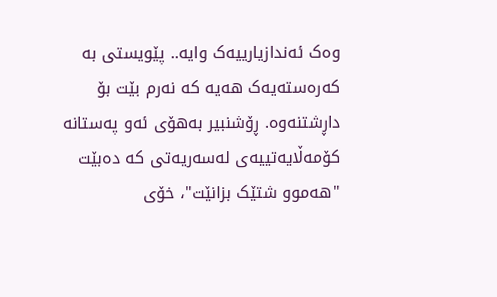وەک ئەندازیارییەک وایە.. پێویستی بە کەرەستەیەک هەیە کە نەرم بێت بۆ داڕشتنەوە. ڕۆشنبیر بەهۆی ئەو پەستانە کۆمەڵایەتییەی لەسەریەتی کە دەبێت "هەموو شتێک بزانێت"، خۆی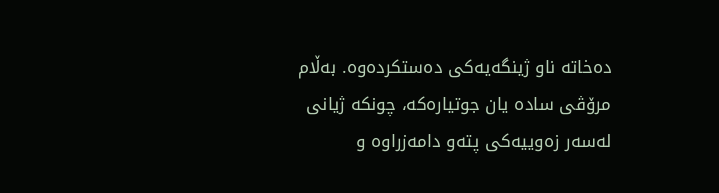دەخاتە ناو ژینگەیەکی دەستکردەوە. بەڵام مرۆڤی سادە یان جوتیارەکە، چونکە ژیانی لەسەر زەوییەکی پتەو دامەزراوە و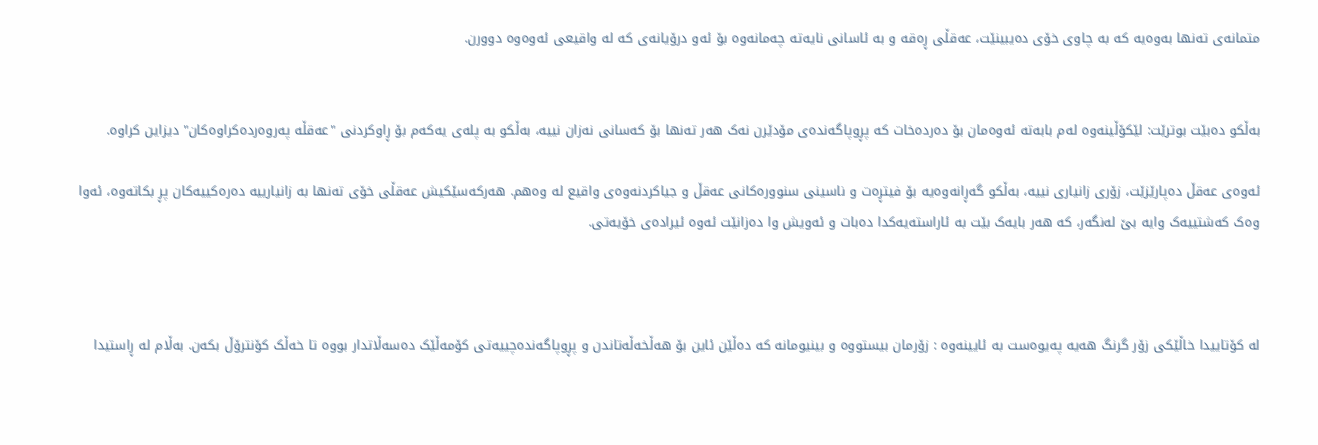متمانەی تەنها بەوەیە کە بە چاوی خۆی دەیبینێت، عەقڵی ڕەقە و بە ئاسانی نایەتە چەمانەوە بۆ ئەو درۆیانەی کە لە واقیعی ئەوەوە دوورن.


بەڵکو دەبێت بوترێت: لێکۆڵینەوە لەم بابەتە ئەوەمان بۆ دەردەخات کە پڕوپاگەندەی مۆدێرن نەک هەر تەنها بۆ کەسانی نەزان نییە، بەڵکو بە پلەی یەکەم بۆ ڕاوکردنی "عەقڵە پەروەردەکراوەکان" دیزاین کراوە.

ئەوەی عەقڵ دەپارێزێت، زۆری زانیاری نییە، بەڵکو گەڕانەوەیە بۆ فیتڕەت و ناسینی سنوورەکانی عەقڵ و جیاکردنەوەی واقیع لە وەهم. هەرکەسێکیش عەقڵی خۆی تەنها بە زانیارییە دەرەکییەکان پڕ بکاتەوە، ئەوا وەک کەشتییەک وایە بێ لەنگەر، کە هەر بایەک بێت بە ئاراستەیەکدا دەبات و ئەویش وا دەزانێت ئەوە ئیرادەی خۆیەتی.



لە کۆتاییدا خاڵێکی زۆر گرنگ هەیە پەیوەست بە ئایینەوە : زۆرمان بیستووە و بینیومانە کە دەڵێن ئاین بۆ هەڵخەڵەتاندن و پڕوپاگەندەچییەتی کۆمەڵێک دەسەڵاتدار بووە تا خەڵک کۆنترۆڵ بکەن. بەڵام لە ڕاستیدا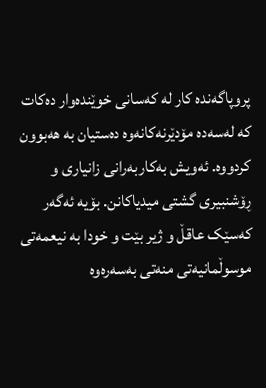پروپاگەندە کار لە کەسانی خوێندەوار دەکات کە لەسەدە مۆدێرنەکانەوە دەستیان بە هەبوون کردووە. ئەویش بەکاربەرانی زانیاری و ڕۆشنبیری گشتی میدیاکانن. بۆیە ئەگەر کەسێک عاقڵ و ژیر بێت و خودا بە نیعمەتی موسوڵمانیەتی منەتی بەسەرەوە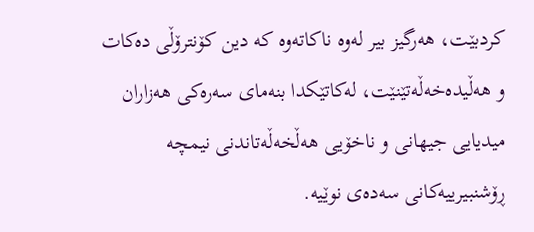کردبێت، هەرگیز بیر لەوە ناکاتەوە کە دین کۆنترۆڵی دەکات و هەڵیدەخەڵەتێنێت، لەکاتێکدا بنەمای سەرەکی هەزاران میدیایی جیهانی و ناخۆیی هەڵخەڵەتاندنی نیمچە ڕۆشنبیرییەکانی سەدەی نوێیە.